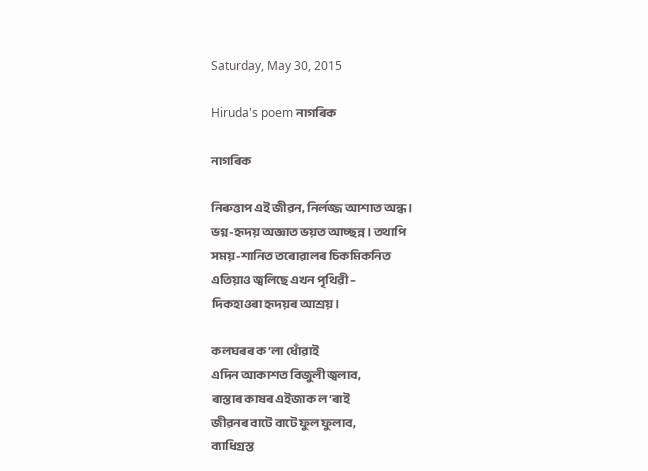Saturday, May 30, 2015

Hiruda's poem নাগৰিক

নাগৰিক

নিৰুত্তাপ এই জীৱন, নিৰ্লজ্জ আশাত অন্ধ।
ভগ্ন-হৃদয় অজ্ঞাত ভয়ত আচ্ছন্ন। তথাপি
সময়-শানিত তৰোৱালৰ চিকমিকনিত
এতিয়াও জ্বলিছে এখন পৃথিৱী –
দিকহাওৰা হৃদয়ৰ আশ্ৰয়।

কলঘৰৰ ক’লা ধোঁৱাই
এদিন আকাশত বিজুলী জ্বলাব,
ৰাস্তাৰ কাষৰ এইজাক ল’ৰাই
জীৱনৰ বাটে বাটে ফুল ফুলাব,
ব্যাধিগ্ৰস্ত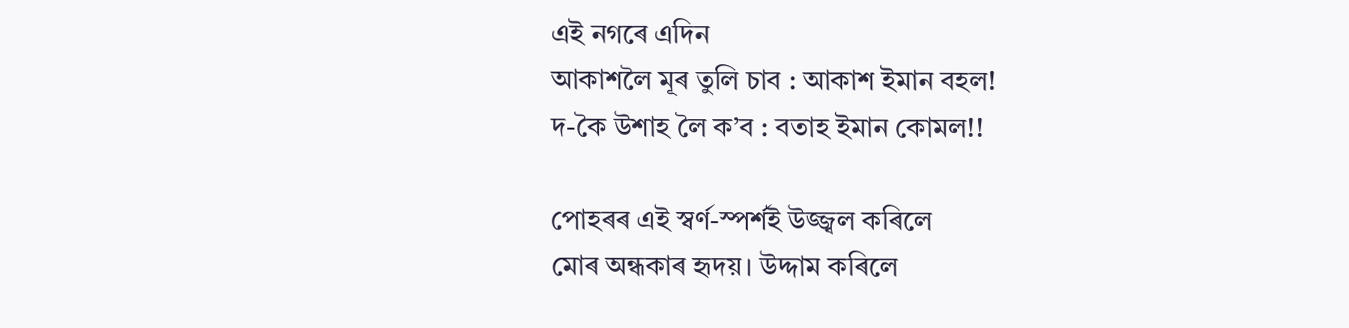এই নগৰে এদিন
আকাশলৈ মূৰ তুলি চাব : আকাশ ইমান বহল!
দ-কৈ উশাহ লৈ ক’ব : বতাহ ইমান কোমল!!

পোহৰৰ এই স্বৰ্ণ-স্পৰ্শই উজ্জ্বল কৰিলে
মোৰ অন্ধকাৰ হৃদয়। উদ্দাম কৰিলে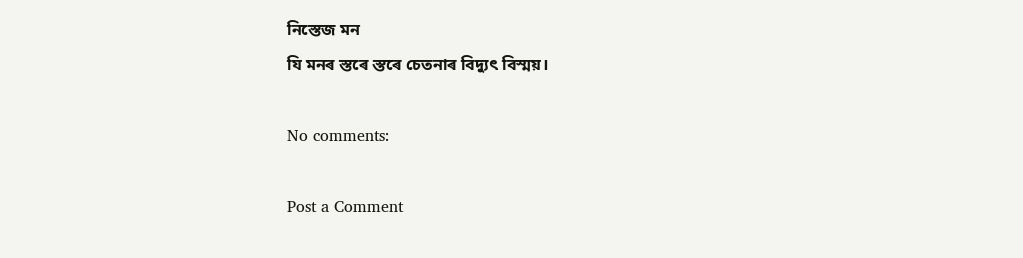নিস্তেজ মন
যি মনৰ স্তৰে স্তৰে চেতনাৰ বিদ্যুৎ বিস্ময়।

No comments:

Post a Comment